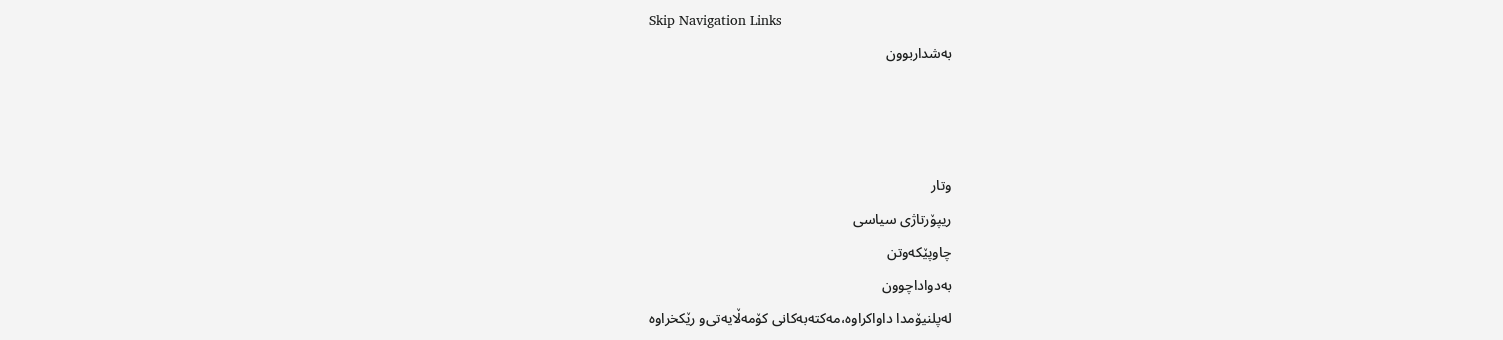Skip Navigation Links
به‌شداربوون



وتار
ریپۆرتاژی سیاسی
چاوپێکه‌وتن
به‌دواداچوون
له‌پلنیۆمدا داواكراوه‌،مه‌كته‌به‌كانی‌ كۆمه‌ڵایه‌تی‌‌و رێكخراوه‌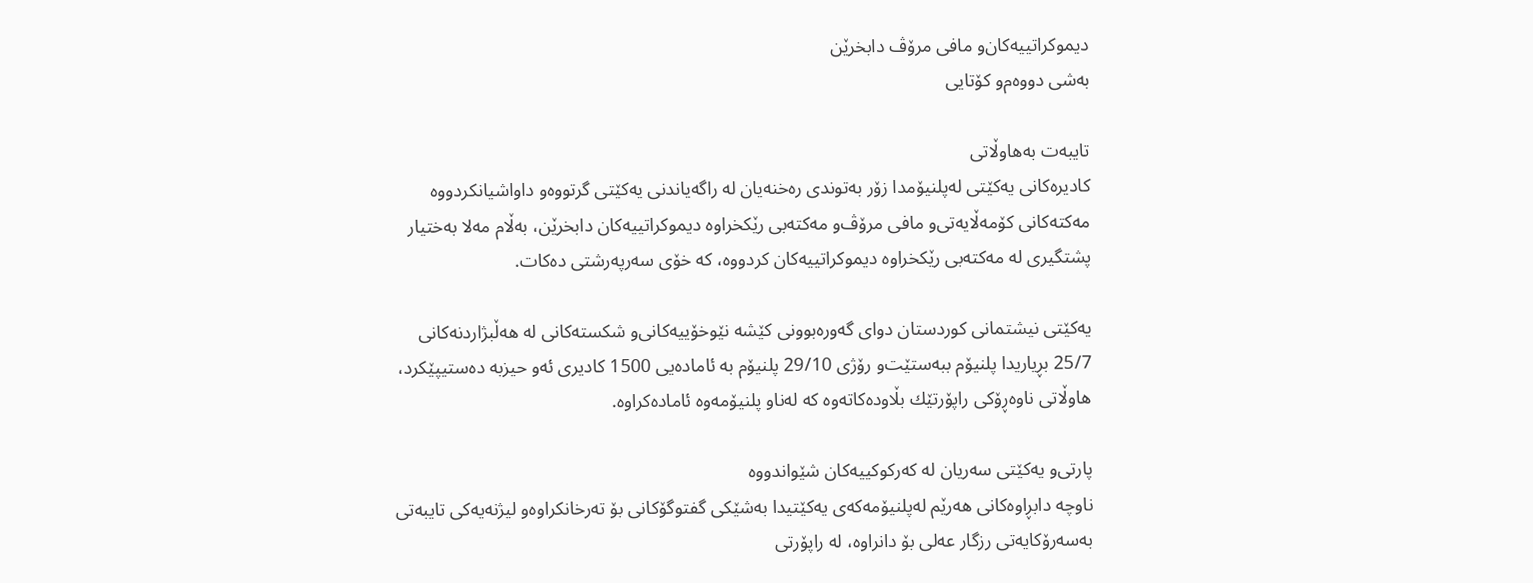دیموكراتییه‌كان‌و مافی‌ مرۆڤ دابخرێن
به‌شی‌ دووه‌م‌و كۆتایی‌

تایبه‌ت به‌هاوڵاتی‌
كادیره‌كانی‌ یه‌كێتی‌ له‌پلنیۆمدا زۆر به‌توندی‌ ره‌خنه‌یان له‌ راگه‌یاندنی‌ یه‌كێتی‌ گرتووه‌‌و داواشیانكردووه‌ مه‌كته‌كانی‌ كۆمه‌ڵایه‌تی‌‌و مافی‌ مرۆڤ‌و مه‌كته‌بی‌ رێكخراوه‌ دیموكراتییه‌كان دابخرێن، به‌ڵام مه‌لا به‌ختیار پشتگیری‌ له‌ مه‌كته‌بی‌ رێكخراوه‌ دیموكراتییه‌كان كردووه‌، كه‌ خۆی‌ سه‌رپه‌رشتی‌ ده‌كات.

یه‌كێتی‌ نیشتمانی‌ كوردستان دوای‌ گه‌وره‌بوونی‌ كێشه‌ نێوخۆییه‌كانی‌‌و شكسته‌كانی‌ له‌ هه‌ڵبژاردنه‌كانی‌ 25/7 بڕیاریدا پلنیۆم ببه‌ستێت‌و رۆژی‌ 29/10 پلنیۆم به‌ ئاماده‌یی‌ 1500 كادیری‌ ئه‌و حیزبه‌ ده‌ستیپێكرد، هاوڵاتی‌ ناوه‌ڕۆكی‌ راپۆرتێك بڵاوده‌كاته‌وه‌ كه‌ له‌ناو پلنیۆمه‌وه‌ ئاماده‌كراوه‌.

پارتی‌‌و یه‌كێتی‌ سه‌ریان له‌ كه‌ركوكییه‌كان شێواندووه‌
ناوچه‌ دابڕاوه‌كانی‌ هه‌رێم له‌پلنیۆمه‌كه‌ی‌ یه‌كێتیدا به‌شێكی‌ گفتوگۆكانی‌ بۆ ته‌رخانكراوه‌‌و لیژنه‌یه‌كی‌ تایبه‌تی‌ به‌سه‌رۆكایه‌تی‌ رزگار عه‌لی‌ بۆ دانراوه‌، له‌ راپۆرتی‌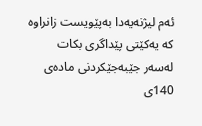ئه‌م لیژنه‌یه‌دا به‌پێویست زانراوه‌ كه‌ یه‌كێتی‌ پێداگری‌ بكات له‌سه‌ر جێبه‌جێكردنی‌ ماده‌ی 140ی‌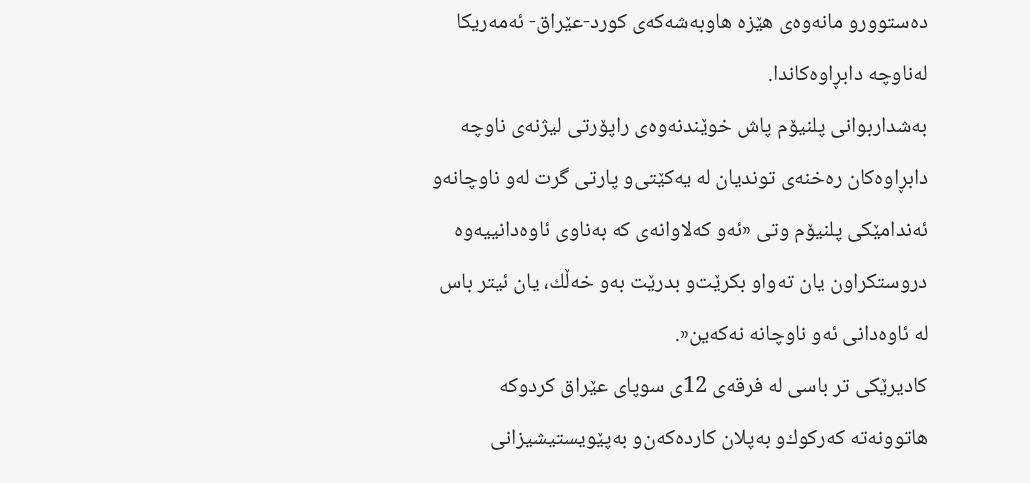ده‌ستوور‌و مانه‌وه‌ی‌ هێزه‌ هاوبه‌شه‌كه‌ی‌ كورد-عێراق- ئه‌مه‌ریكا له‌ناوچه‌ دابڕاوه‌كاندا.
به‌شداربوانی‌ پلنیۆم پاش خوێندنه‌وه‌ی‌ راپۆرتی‌ لیژنه‌ی‌ ناوچه‌ دابڕاوه‌كان ره‌خنه‌ی‌ توندیان له‌ یه‌كێتی‌‌و پارتی‌ گرت له‌و ناوچانه‌‌و ئه‌ندامێكی‌ پلنیۆم وتی‌ «ئه‌و كه‌لاوانه‌ی كه‌ به‌ناوی ئاوه‌دانییه‌وه‌ دروستكراون یان ته‌واو بكرێت‌و بدرێت به‌و خه‌ڵك، یان ئیتر باس له‌ ئاوه‌دانی ئه‌و ناوچانه‌ نه‌كه‌ین«.
كادیرێكی‌ تر باسی‌ له‌ فرقه‌ی 12ی‌ سوپای‌ عێراق كرد‌وكه‌ هاتوونه‌ته‌ كه‌ركوك‌و به‌پلان كارده‌كه‌ن‌و به‌پێویستیشیزانی‌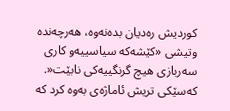كوردیش ره‌دیان بده‌نه‌وه‌، هه‌رچه‌نده‌ وتیشی‌ «كێشه‌كه‌ سیاسییه‌و كاری سه‌ربازی هیچ گرنگییه‌كی نابێت«.
كه‌سێكی‌ تریش ئاماژه‌ی‌ به‌وه‌ كرد كه‌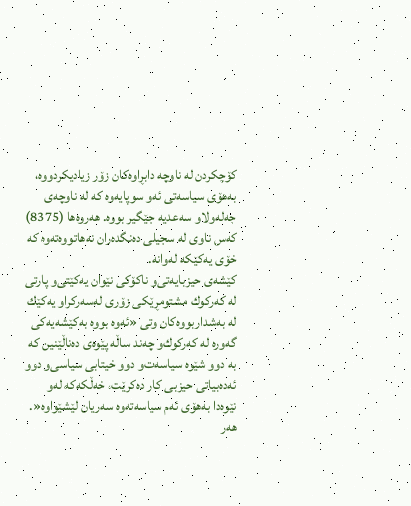كۆچكردن له‌ ناوچه‌ دابڕاوه‌كان زۆر زیادیكردووه‌، به‌هۆی سیاسه‌تی ئه‌و سوپایه‌وه‌ كه‌ له‌ ناوچه‌ی جه‌له‌ولاو سه‌عدیه‌ جێگیر بووه‌. هه‌روه‌ها (8375) كه‌س ناوی له‌ سجیلی ده‌نگده‌ران نه‌هاتووه‌ته‌وه‌ كه‌ خۆی‌ یه‌كێكه‌ له‌وانه‌.
كێشه‌ی حیزبایه‌تی‌‌و ناكۆكی‌ نێوان یه‌كێتی‌و پارتی له‌ كه‌ركوك مشتومڕێكی‌ زۆری‌ له‌سه‌ركرا‌و یه‌كێك له‌ به‌شداربووه‌كان وتی‌ «ئه‌وه‌ بووه‌ به‌كێشه‌یه‌كی گه‌وره‌ له‌ كه‌ركوك‌و چه‌ند ساڵه‌ پێوه‌ی ده‌ناڵێنین كه‌ به‌ دوو شێوه‌ سیاسه‌ت‌و دوو خیتابی سیاسی‌و دوو ئه‌ده‌بیاتی حیزبی كار ده‌كرێت، خه‌ڵكه‌كه‌ له‌و نێوه‌دا به‌هۆی‌ ئه‌م سیاسه‌ته‌وه‌ سه‌ریان لێشێواوه‌«.
هه‌ر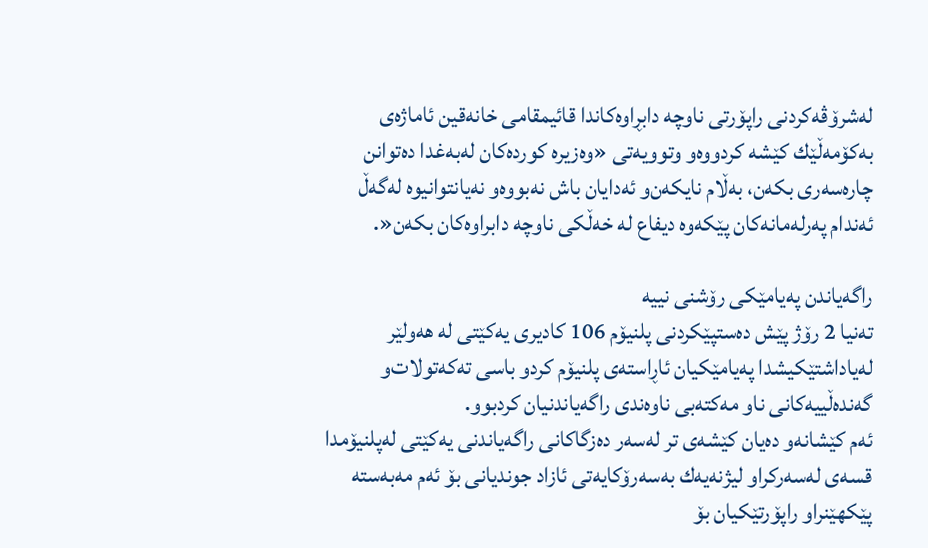له‌شرۆڤه‌كردنی‌ راپۆرتی‌ ناوچه‌ دابڕاوه‌كاندا قائیمقامی خانه‌قین ئاماژه‌ی‌ به‌كۆمه‌ڵێك كێشه‌ كردووه‌‌و وتوویه‌تی‌ «وه‌زیره‌ كورده‌كان له‌به‌غدا ده‌توانن چاره‌سه‌ری بكه‌ن، به‌ڵام نایكه‌ن‌و ئه‌دایان باش نه‌بووه‌و نه‌یانتوانیوه‌ له‌گه‌ڵ‌ ئه‌ندام په‌رله‌مانه‌كان پێكه‌وه‌ دیفاع له‌ خه‌ڵكی ناوچه‌ دابراوه‌كان بكه‌ن«.

راگه‌یاندن په‌یامێكی رۆشنی‌ نییه‌
ته‌نیا 2 رۆژ پێش ده‌ستپێكردنی‌ پلنیۆم 106 كادیری‌ یه‌كێتی‌ له‌ هه‌ولێر له‌یاداشتێكیشدا په‌یامێكیان ئاڕاسته‌ی‌ پلنیۆم كرد‌و باسی‌ ته‌كه‌تولات‌و گه‌نده‌ڵییه‌كانی‌ ناو مه‌كته‌بی‌ ناوه‌ندی‌ راگه‌یاندنیان كردبوو.
ئه‌م كێشانه‌‌و ده‌یان كێشه‌ی‌ تر له‌سه‌ر ده‌زگاكانی‌ راگه‌یاندنی‌ یه‌كێتی‌ له‌پلنیۆمدا قسه‌ی‌ له‌سه‌ركرا‌و لیژنه‌یه‌ك به‌سه‌رۆكایه‌تی‌ ئازاد جوندیانی‌ بۆ ئه‌م مه‌به‌سته‌ پێكهێنرا‌و راپۆرتێكیان بۆ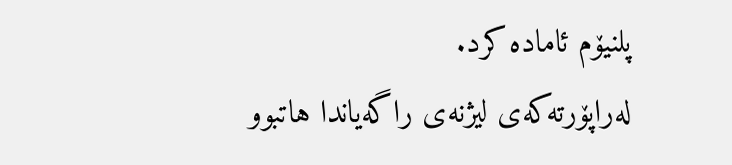پلنیۆم ئاماده‌ كرد.
له‌راپۆرته‌كه‌ی‌ لیژنه‌ی‌ راگه‌یاندا هاتبوو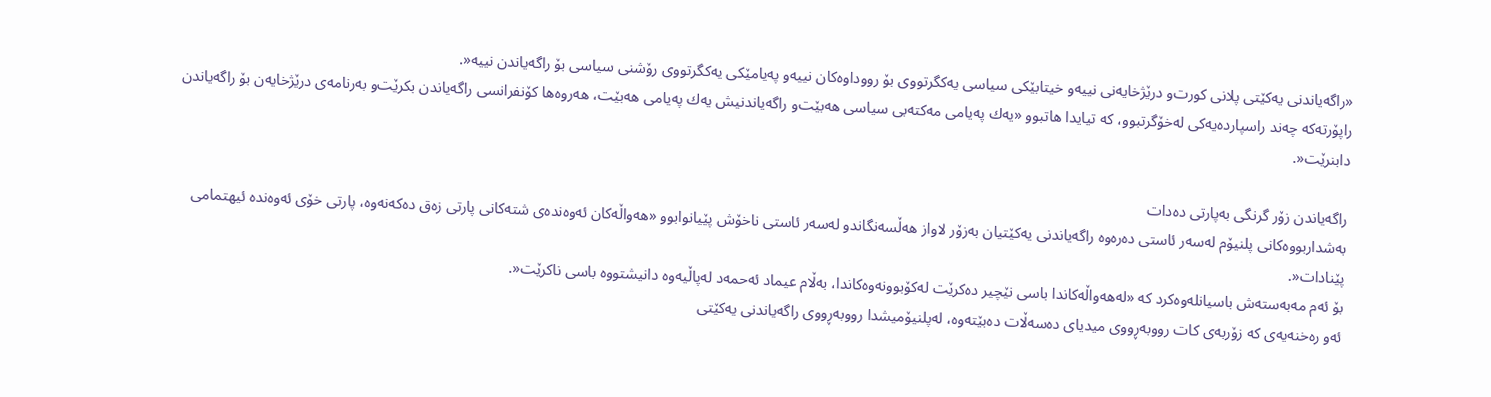«راگه‌یاندنی‌ یه‌كێتی‌ پلانی كورت‌و درێژخایه‌نی‌ نییه‌‌و خیتابێكی سیاسی یه‌كگرتووی‌ بۆ رووداوه‌كان نییه‌‌و په‌یامێكی یه‌كگرتووی‌ رۆشنی‌ سیاسی بۆ راگه‌یاندن نییه‌«.
راپۆرته‌كه‌ چه‌ند راسپارده‌یه‌كی‌ له‌خۆگرتبوو، كه‌ تیایدا هاتبوو «یه‌ك په‌یامی مه‌كته‌بی سیاسی هه‌بێت‌و راگه‌یاندنیش یه‌ك په‌یامی هه‌بێت، هه‌روه‌ها كۆنفرانسی راگه‌یاندن بكرێت‌و به‌رنامه‌ی درێژخایه‌ن بۆ راگه‌یاندن دابنرێت«.

راگه‌یاندن زۆر گرنگی‌ به‌پارتی‌ ده‌دات
به‌شداربووه‌كانی‌ پلنیۆم له‌سه‌ر ئاستی‌ ده‌ره‌وه‌ راگه‌یاندنی‌ یه‌كێتیان به‌زۆر لاواز هه‌ڵسه‌نگاند‌و له‌سه‌ر ئاستی‌ ناخۆش پێیانوابوو «هه‌واڵه‌كان ئه‌وه‌نده‌ی شته‌كانی پارتی زه‌ق ده‌كه‌نه‌وه‌، پارتی خۆی ئه‌وه‌نده‌ ئیهتمامی پێنادات«.
بۆ ئه‌م مه‌به‌سته‌ش باسیانله‌وه‌كرد كه‌ «له‌هه‌واڵه‌كاندا باسی‌ نێچیر ده‌كرێت له‌كۆبوونه‌وه‌كاندا، به‌ڵام عیماد ئه‌حمه‌د له‌پاڵیه‌وه‌ دانیشتووه‌ باسی‌ ناكرێت«.
ئه‌و ره‌خنه‌یه‌ی‌ كه‌ زۆربه‌ی‌ كات رووبه‌ڕووی‌ میدیای‌ ده‌سه‌ڵات ده‌بێته‌وه‌، له‌پلنیۆمیشدا رووبه‌ڕووی‌ راگه‌یاندنی‌ یه‌كێتی‌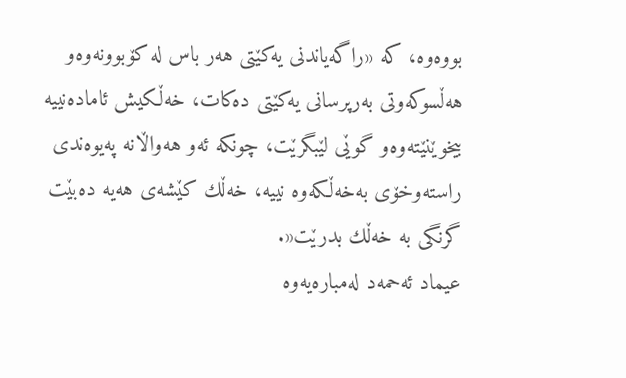بووه‌وه‌، كه‌ «راگه‌یاندنی‌ یه‌كێتی‌ هه‌ر باس له‌ كۆبوونه‌وه‌و هه‌ڵسوكه‌وتی به‌رپرسانی‌ یه‌كێتی ده‌كات، خه‌ڵكیش ئاماده‌نییه‌ بیخوێنێته‌وه‌‌و گوێی‌ لێبگرێت، چونكه‌ ئه‌و هه‌واڵانه‌ په‌یوه‌ندی راسته‌وخۆی به‌خه‌ڵكه‌وه‌ نییه‌، خه‌ڵك كێشه‌ی هه‌یه‌ ده‌بێت گرنگی به‌ خه‌ڵك بدرێت«.
عیماد ئه‌حمه‌د له‌مباره‌یه‌وه‌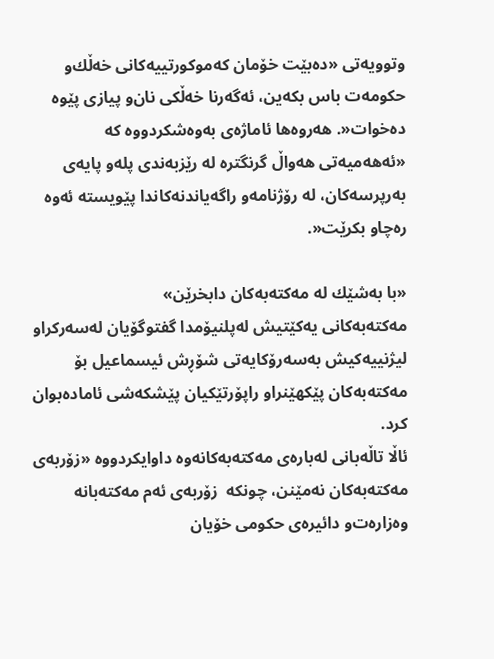وتوویه‌تی‌ «ده‌بێت خۆمان كه‌موكورتییه‌كانی خه‌ڵك‌و حكومه‌ت باس بكه‌ین، ئه‌گه‌رنا خه‌ڵكی نان‌و پیازی پێوه‌ ده‌خوات«. هه‌روه‌ها ئاماژه‌ی به‌وه‌شكردووه‌ كه‌ «ئه‌هه‌میه‌تی هه‌واڵ گرنگتره‌ له‌ رێزبه‌ندی پله‌و پایه‌ی به‌رپرسه‌كان، له‌ رۆژنامه‌و راگه‌یاندنه‌كاندا پێویسته‌ ئه‌وه‌ ره‌چاو بكرێت«.

«با به‌شێك له‌ مه‌كته‌به‌كان دابخرێن»
مه‌كته‌به‌كانی‌ یه‌كێتیش له‌پلنیۆمدا گفتوگۆیان له‌سه‌ركرا‌و لیژنییه‌كیش به‌سه‌رۆكایه‌تی‌ شۆڕش ئیسماعیل بۆ مه‌كته‌به‌كان پێكهێنرا‌و راپۆرتێكیان پێشكه‌شی‌ ئاماده‌بوان كرد.
ئاڵا تاڵه‌بانی له‌باره‌ی‌ مه‌كته‌به‌كانه‌وه‌ داوایكردووه‌ «زۆربه‌ی مه‌كته‌به‌كان نه‌مێنن، چونكه‌  زۆربه‌ی ئه‌م مه‌كته‌بانه‌ وه‌زاره‌ت‌و دائیره‌ی حكومی خۆیان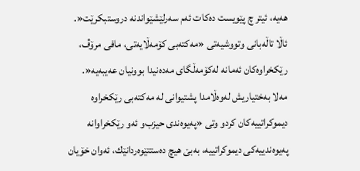هه‌یه‌، ئیتر چ پێویست ده‌كات ئه‌م سه‌رلێشێواندنه‌ دروستبكرێت«.
ئاڵا تاڵه‌بانی‌ وتووشیه‌تی «مه‌كته‌بی كۆمه‌ڵایه‌تی، مافی مرۆڤ، رێكخراوه‌كان ئه‌مانه‌ له‌كۆمه‌ڵگای مه‌ده‌نیدا بوونیان عه‌یبه‌یه‌«.
مه‌لا به‌ختیاریش له‌وه‌ڵامدا پشتیوانی‌ له‌ مه‌كته‌بی‌ رێكخراوه‌ دیموكراتییه‌كان كرد‌و وتی‌ «په‌یوه‌ندی حیزب‌و ئه‌و رێكخراوانه‌ په‌یوه‌ندییه‌كی دیموكراتییه‌، به‌بێ‌ هیچ ده‌ستتێوه‌ردانێك، ئه‌وان خۆیان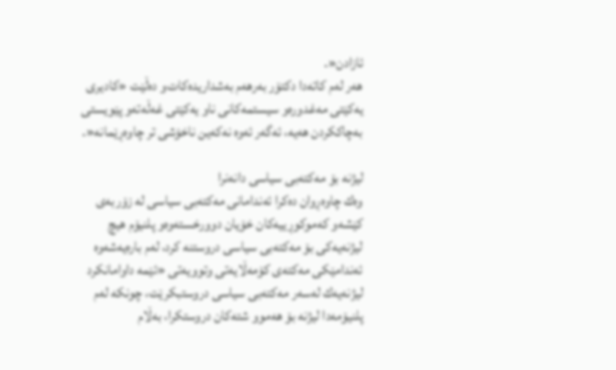ئازادن«.
هه‌ر له‌م كاته‌دا دكتۆر به‌رهه‌م به‌شداریده‌كات‌و ده‌ڵێت «كادیری یه‌كێتی مه‌غدوره‌‌و سیستمه‌كانی ناو یه‌كێتی غه‌ڵه‌ته‌‌و پێویستی به‌چاككردن هه‌یه‌، ئه‌گه‌ر ئه‌وه‌ نه‌كه‌ین ناخۆشی تر چاوه‌ڕێمانه‌«.

لیژنه‌ بۆ مه‌كته‌بی‌ سیاسی‌ دانه‌نرا
وه‌ك چاوه‌ڕوان ده‌كرا ئه‌ندامانی‌ مه‌كته‌بی‌ سیاسی‌ له‌ زۆربه‌ی‌ كێشه‌‌و كه‌موكوڕییه‌كان خۆیان دوورخسته‌وه‌‌و پلنیۆم هیچ لیژنه‌یه‌كی‌ بۆ مه‌كته‌بی‌ سیاسی‌ دروستنه‌ كرد، له‌م باره‌یه‌شه‌وه‌ ئه‌ندامێكی مه‌كته‌ی‌ كۆمه‌ڵایه‌تی‌ وتوویه‌تی‌ «ئێمه‌ داوامانكرد لیژنه‌یه‌ك له‌سه‌ر مه‌كته‌بی‌ سیاسی‌ دروستبكرێت، چونكه‌ له‌م پلنیۆمه‌دا لیژنه‌ بۆ هه‌موو شته‌كان دروستكرا، به‌ڵام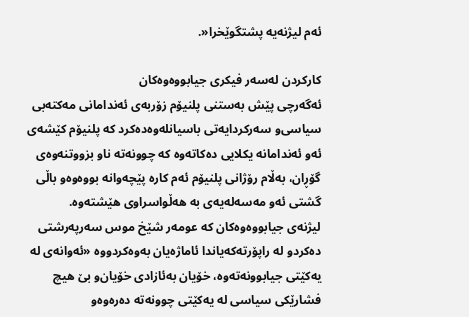ئه‌م لیژنه‌یه‌ پشتگوێخرا«.

كاركردن له‌سه‌ر فیكری‌ جیابووه‌وه‌كان
ئه‌گه‌رچی‌ پێش به‌ستنی‌ پلنیۆم زۆربه‌ی‌ ئه‌ندامانی‌ مه‌كته‌بی‌ سیاسی‌‌و سه‌ركردایه‌تی‌ باسیانله‌وه‌ده‌كرد كه‌ پلنیۆم كێشه‌ی‌ ئه‌و ئه‌ندامانه‌ یكلایی‌ ده‌كاته‌وه‌ كه‌ چوونه‌ته‌ ناو بزووتنه‌وه‌ی‌ گۆڕان، به‌ڵام رۆژانی‌ پلنیۆم ئه‌م كاره‌ پێچه‌وانه‌ بووه‌وه‌‌و باڵی‌ گشتی‌ ئه‌و مه‌سه‌له‌یه‌ی‌ به‌ هه‌ڵواسراوی‌ هێشته‌وه‌.
لیژنه‌ی‌ جیابووه‌وه‌كان كه‌ عومه‌ر شێخ موس سه‌رپه‌رشتی‌ ده‌كرد‌و له‌ راپۆرته‌كه‌یاندا ئاماژه‌یان به‌وه‌كردووه‌ «ئه‌وانه‌ی‌ له‌ یه‌كێتی جیابوونه‌ته‌وه‌، خۆیان به‌ئازادی خۆیان‌و بێ‌ هیچ فشارێكی سیاسی له‌ یه‌كێتی چوونه‌ته‌ ده‌ره‌وه‌و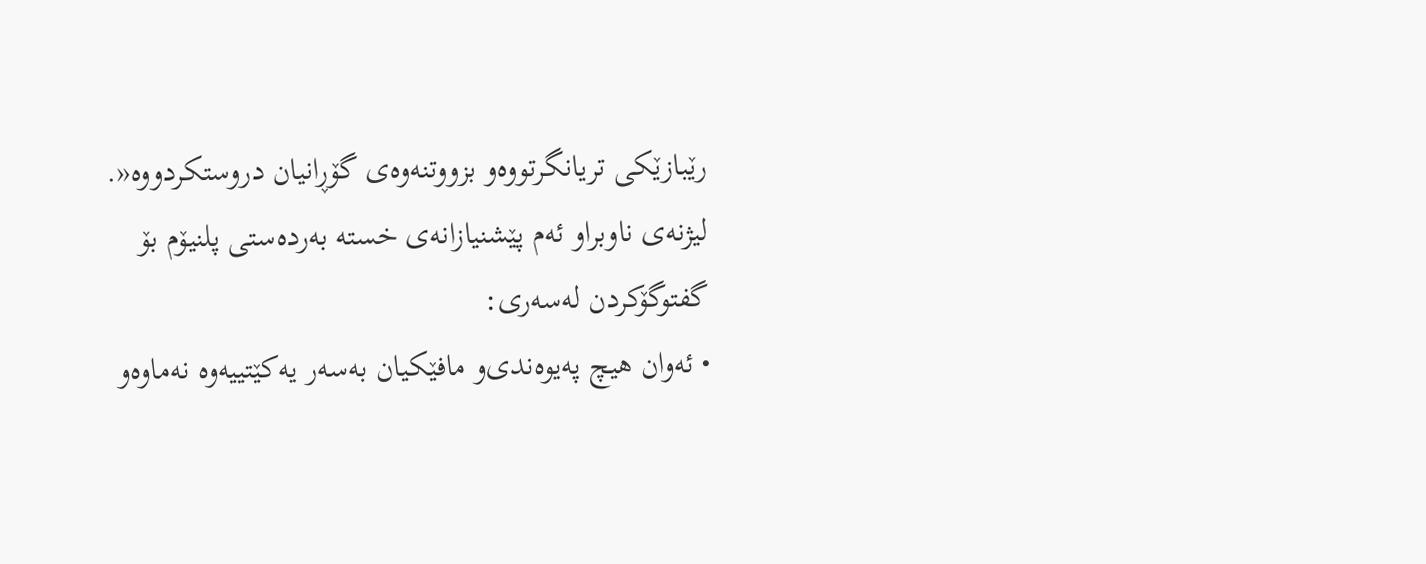رێبازێكی تریانگرتووه‌‌و بزووتنه‌وه‌ی گۆڕانیان دروستكردووه‌«.
لیژنه‌ی‌ ناوبراو ئه‌م پێشنیازانه‌ی‌ خسته‌ به‌رده‌ستی‌ پلنیۆم بۆ گفتوگۆكردن له‌سه‌ری‌:
• ئه‌وان هیچ په‌یوه‌ندی‌و مافێكیان به‌سه‌ر یه‌كێتییه‌وه‌ نه‌ماوه‌‌و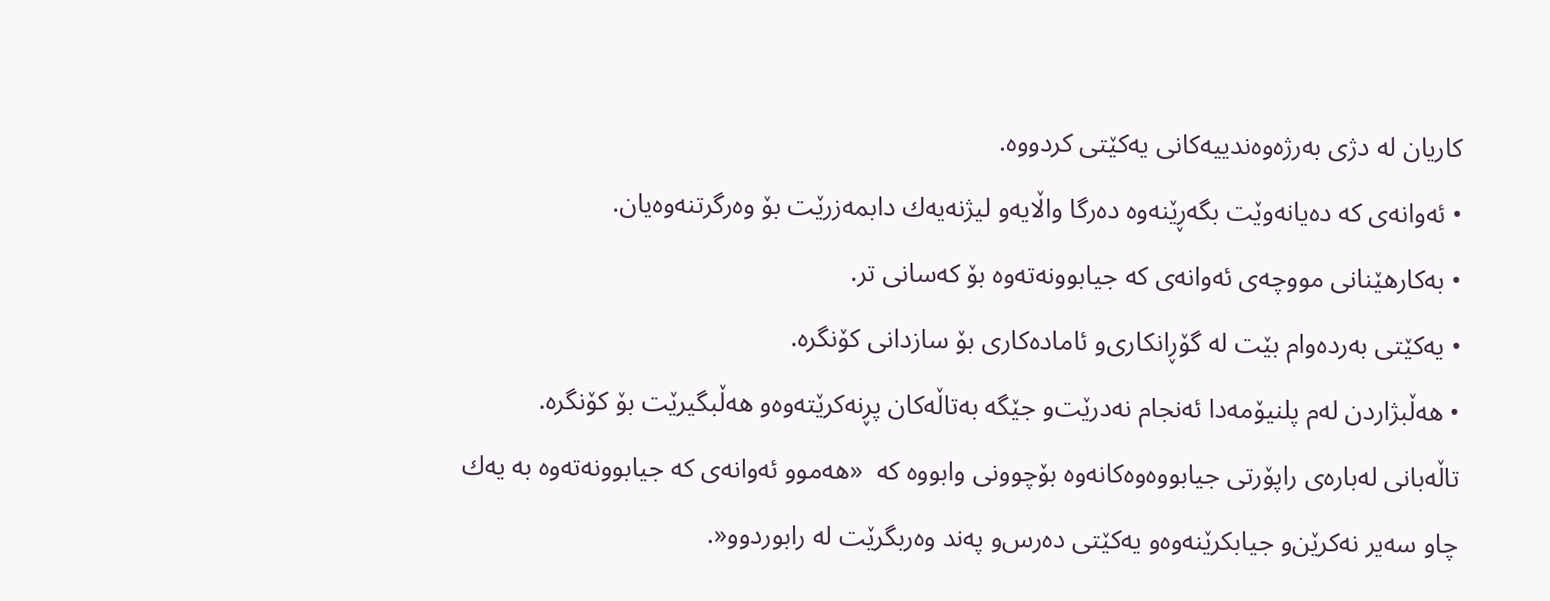كاریان له‌ دژی به‌رژه‌وه‌ندییه‌كانی یه‌كێتی كردووه‌.
• ئه‌وانه‌ی كه‌ ده‌یانه‌وێت بگه‌ڕێنه‌وه‌ ده‌رگا واڵایه‌و لیژنه‌یه‌ك دابمه‌زرێت بۆ وه‌رگرتنه‌وه‌یان.
• به‌كارهێنانی مووچه‌ی ئه‌وانه‌ی كه‌ جیابوونه‌ته‌وه‌ بۆ كه‌سانی تر.
• یه‌كێتی به‌رده‌وام بێت له‌ گۆڕانكاری‌و ئاماده‌كاری‌ بۆ سازدانی‌ كۆنگره‌.
• هه‌ڵبژاردن له‌م پلنیۆمه‌دا ئه‌نجام نه‌درێت‌و جێگه‌ به‌تاڵه‌كان پڕنه‌كرێته‌وه‌‌و هه‌ڵبگیرێت بۆ كۆنگره‌.
تاڵه‌بانی‌ له‌باره‌ی‌ راپۆرتی‌ جیابووه‌وه‌كانه‌وه‌ بۆچوونی‌ وابووه‌ كه‌  «هه‌موو ئه‌وانه‌ی كه‌ جیابوونه‌ته‌وه‌ به‌ یه‌ك چاو سه‌یر نه‌كرێن‌و جیابكرێنه‌وه‌‌و یه‌كێتی‌ ده‌رس‌و په‌ند وه‌ربگرێت له‌ رابوردوو«.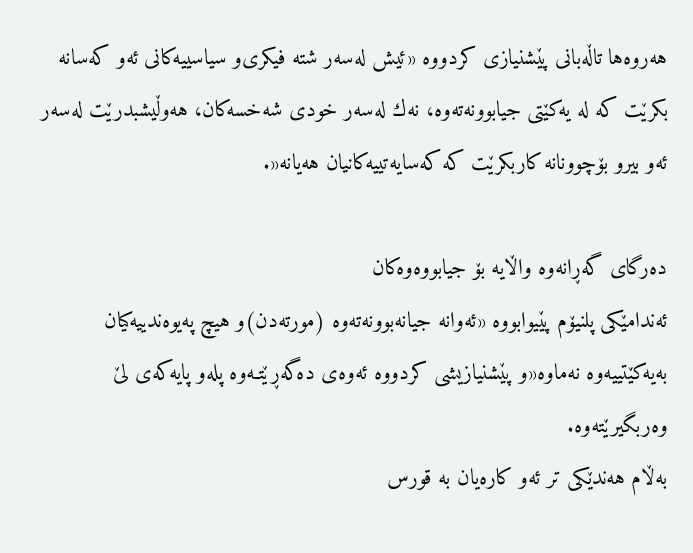هه‌روه‌ها تاڵه‌بانی‌ پێشنیازی‌ كردووه‌ «ئیش له‌سه‌ر شته‌ فیكری‌و سیاسییه‌كانی‌ ئه‌و كه‌سانه‌ بكرێت كه‌ له‌ یه‌كێتی‌ جیابوونه‌ته‌وه‌، نه‌ك له‌سه‌ر خودی شه‌خسه‌كان، هه‌وڵیشبدرێت له‌سه‌ر ئه‌و بیرو بۆچوونانه‌ كاربكرێت كه‌ كه‌سایه‌تییه‌كانیان هه‌یانه‌«.

ده‌رگای‌ گه‌ڕانه‌وه‌ واڵایه‌ بۆ جیابووه‌وه‌كان
ئه‌ندامێكی‌ پلنیۆم پێیوابووه‌ «ئه‌وانه‌ جیانه‌بوونه‌ته‌وه‌ (مورته‌دن)و هیچ په‌یوه‌ندییه‌كیان به‌یه‌كێتییه‌وه‌ نه‌ماوه‌«و پێشنیازیشی‌ كردووه‌ ئه‌وه‌ی ده‌گه‌ڕێتـه‌وه‌ پله‌و پایه‌كه‌ی لێ وه‌ربگیرێته‌وه‌.
به‌ڵام هه‌ندێكی‌ تر ئه‌و كاره‌یان به‌ قورس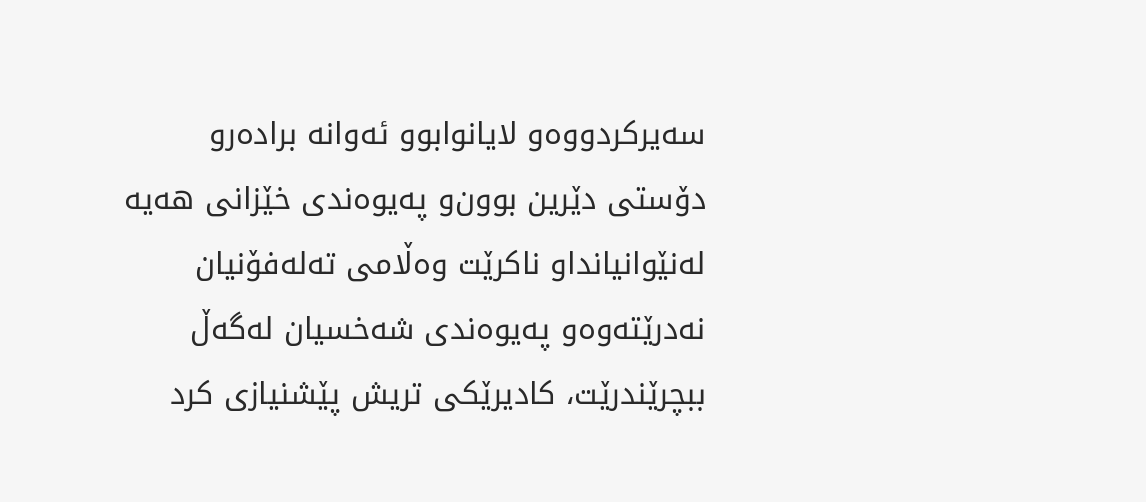سه‌یركردووه‌و لایانوابوو ئه‌وانه‌ براده‌رو دۆستی‌ دێرین بوون‌و په‌یوه‌ندی‌ خێزانی‌ هه‌یه‌ له‌نێوانیاندا‌و ناكرێت وه‌ڵامی‌ ته‌له‌فۆنیان نه‌درێته‌وه‌و په‌یوه‌ندی‌ شه‌خسیان له‌گه‌ڵ ببچرێندرێت، كادیرێكی‌ تریش پێشنیازی‌ كرد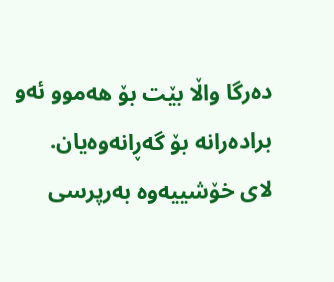ده‌رگا واڵا بێت بۆ هه‌موو ئه‌و براده‌رانه‌ بۆ گه‌ڕانه‌وه‌یان.
لای‌ خۆشییه‌وه‌ به‌رپرسی‌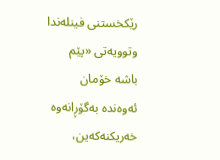رێكخستنی‌ فینله‌ندا وتو‌ویه‌تی‌ «پێم باشه‌ خۆمان ئه‌وه‌نده‌ به‌گۆڕانه‌وه‌ خه‌ریكنه‌كه‌ین،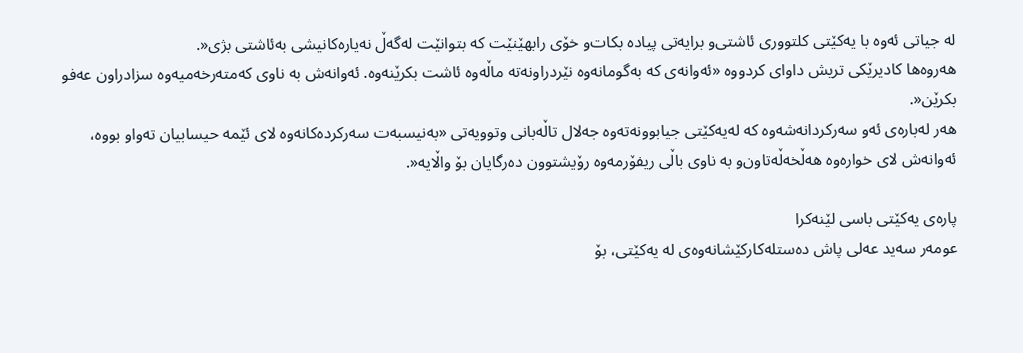له‌ جیاتی ئه‌وه‌ با یه‌كێتی‌ كلتووری ئاشتی‌و برایه‌تی پیاده‌ بكات‌و خۆی‌ رابهێنێت كه‌ بتوانێت له‌گه‌ڵ‌ نه‌یاره‌كانیشی‌ به‌ئاشتی بژی‌«.
هه‌روه‌ها كادیرێكی‌ تریش داوای‌ كردووه‌ «ئه‌وانه‌ی كه‌ به‌گومانه‌وه‌ نێردراونه‌ته‌ ماڵه‌وه‌ ئاشت بكرێنه‌وه‌. ئه‌وانه‌ش به‌ ناوی كه‌مته‌رخه‌میه‌وه‌ سزادراون عه‌فو بكرێن«.
هه‌ر له‌باره‌ی‌ ئه‌و سه‌ركردانه‌شه‌وه‌ كه‌ له‌یه‌كێتی‌ جیابوونه‌ته‌وه‌ جه‌لال تاڵه‌بانی‌ وتوویه‌تی‌ «به‌نیسبه‌ت سه‌ركرده‌كانه‌وه‌ لای ئێمه‌ حیسابیان ته‌واو بووه‌، ئه‌وانه‌ش لای خواره‌وه‌ هه‌ڵخه‌ڵه‌تاون‌و به‌ ناوی باڵی ریفۆرمه‌وه‌ رۆیشتوون ده‌رگایان بۆ واڵایه‌«.

پاره‌ی‌ یه‌كێتی‌ باسی‌ لێنه‌كرا
عومه‌ر سه‌ید عه‌لی‌ پاش ده‌ستله‌كاركێشانه‌وه‌ی‌ له‌ یه‌كێتی‌، بۆ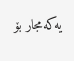یه‌كه‌مجار بۆ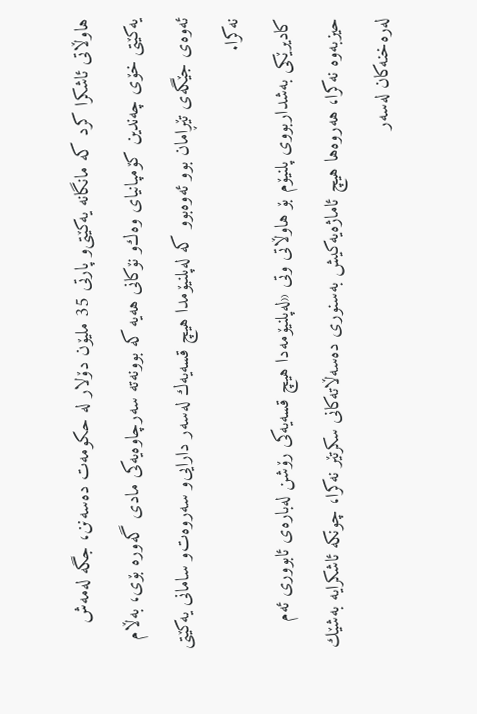هاوڵاتی‌ ئاشكرا كرد كه‌ مانگانه‌ یه‌كێتی‌‌و پارتی‌ 35 ملیۆن دۆلار له‌ حكومه‌ت ده‌سه‌نن، جگه‌ له‌مه‌ش یه‌كێتی‌ خۆی‌ چه‌ندین كۆمپانیای‌ وه‌ك‌و نۆكانی‌ هه‌یه‌ كه‌ بوونه‌ته‌ سه‌رچاوه‌یه‌كی‌ مادی‌ گه‌وره‌ بۆی‌، به‌ڵام ئه‌وه‌ی‌ جێگه‌ی‌ تێڕامان بوو ئه‌وه‌بوو كه‌ له‌پلنیۆمدا هیچ قسه‌یه‌ك له‌سه‌ر دارایی‌‌و سه‌روه‌ت‌و سامانی‌ یه‌كێتی‌ نه‌كرا.
كادیرێكی‌ به‌شداربووی‌ پلنیۆم بۆ هاوڵاتی‌ وتی‌ «له‌پلنیۆمه‌دا هیچ قسه‌یه‌كی‌ رۆشن له‌باره‌ی‌ ئابووری‌ ئه‌م حیزبه‌وه‌ نه‌كرا، هه‌روه‌ها هیچ ئاماژه‌یه‌كیش به‌سنوری‌ ده‌سه‌ڵاته‌كانی‌ سكرتێر نه‌كرا، چونكه‌ ئاشكرایه‌ به‌شێك له‌ره‌خنه‌كان له‌سه‌ر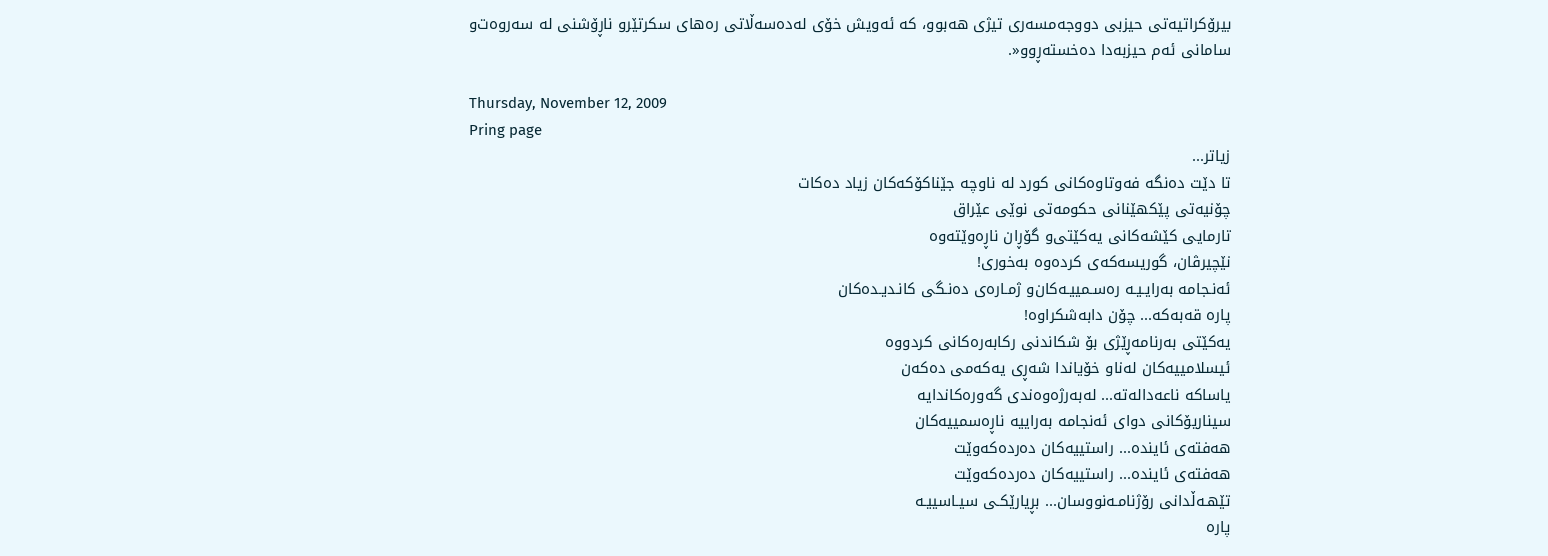بیرۆكراتیه‌تی‌ حیزبی‌ دووجه‌مسه‌ری‌ تیژی‌ هه‌بوو، كه‌ ئه‌ویش خۆی‌ له‌ده‌سه‌ڵاتی‌ ره‌های‌ سكرتێرو ناڕۆشنی‌ له‌ سه‌روه‌ت‌و سامانی‌ ئه‌م حیزبه‌دا ده‌خسته‌ڕوو«.

Thursday, November 12, 2009
Pring page
زیاتر...
تا دێت ده‌نگه‌ فه‌وتاوه‌كانی كورد له‌ ناوچه‌ جێناكۆكه‌كان زیاد ده‌كات
چۆنیه‌تی پێكهێنانی حكومه‌تی نوێی عێراق
تارمایی كێشه‌كانی‌ یه‌كێتی‌‌و گۆڕان ناڕه‌وێته‌وه‌
نێچیرڤان، گوریسه‌كه‌ی‌ كرده‌وه‌ به‌خوری‌!
ئه‌نـجامه‌ به‌رایـیـه‌ ره‌سـمییـه‌كان‌و ژمـاره‌ی‌ ده‌نـگی‌ كانـدیـده‌كان
پاره‌ قه‌به‌كه‌... چۆن دابه‌شكراوه‌!
یه‌كێتی‌ به‌رنامه‌ڕێژی‌ بۆ شكاندنی‌ ركابه‌ره‌كانی‌ كردووه‌
ئیسلامییه‌كان له‌ناو خۆیاندا شه‌ڕی‌ یه‌كه‌می‌ ده‌كه‌ن
یاساكه‌ ناعه‌داله‌ته‌... له‌به‌رژه‌وه‌ندی‌ گه‌وره‌كاندایه‌
سیناریۆكانی‌ دوای‌ ئه‌نجامه‌ به‌راییه‌ ناڕه‌سمییه‌كان
هه‌فته‌ی‌ ئاینده‌... راستییه‌كان ده‌رده‌كه‌وێت
هه‌فته‌ی‌ ئاینده‌... راستییه‌كان ده‌رده‌كه‌وێت
تێهـه‌ڵدانی‌ رۆژنامـه‌نووسان... بڕیارێكـی‌ سیـاسییـه‌
پاره‌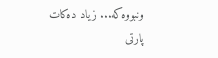ونبووه‌كه‌... زیاد ده‌كات
پارتی‌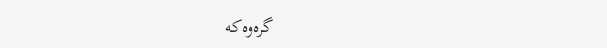گره‌وه‌كه‌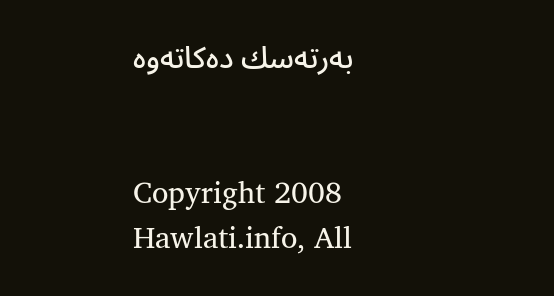به‌رته‌سك ده‌كاته‌وه‌


Copyright 2008 Hawlati.info, All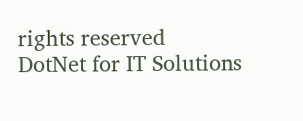rights reserved
DotNet for IT Solutions